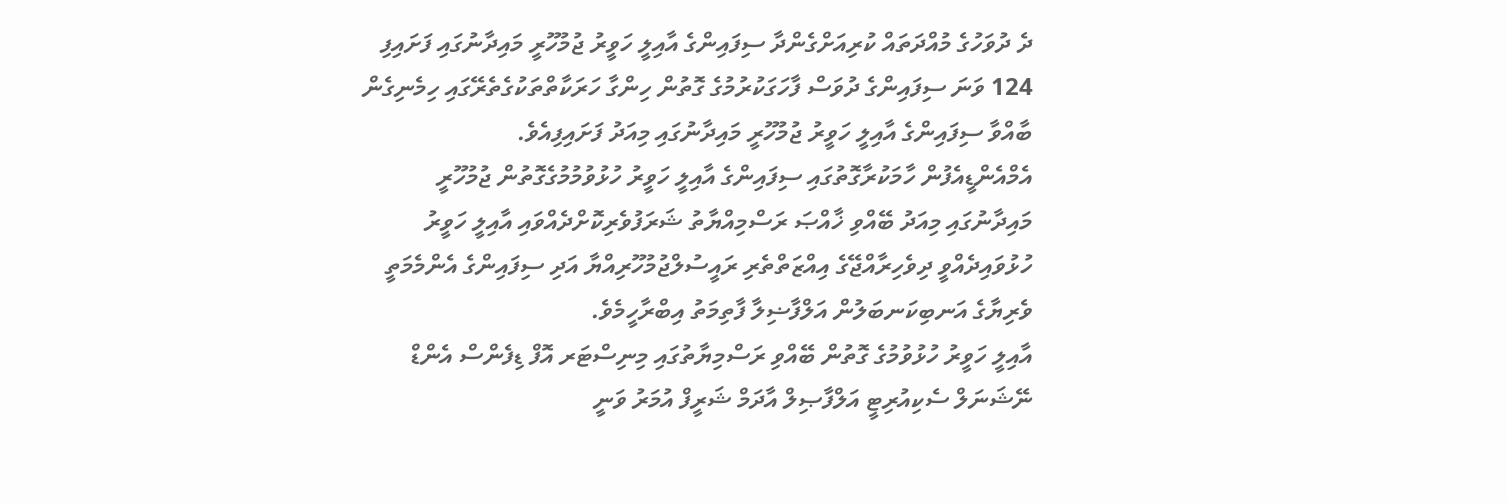ދެ ދުވަހުގެ މުއްދަތައް ކުރިއަށްގެންދާ ސިފައިންގެ އާއިލީ ހަވީރު ޖުމުހޫރީ މައިދާނުގައި ފަށައިފި
124 ވަނަ ސިފައިންގެ ދުވަސް ފާހަގަކުރުމުގެ ގޮތުން ހިންގާ ހަރަކާތްތަކުގެތެރޭގައި ހިމެނިގެން ބާއްވާ ސިފައިންގެ އާއިލީ ހަވީރު ޖުމުހޫރީ މައިދާނުގައި މިއަދު ފަށައިފިއެވެ.
އެމްއެންޑީއެފުން ހާމަކުރާގޮތުގައި ސިފައިންގެ އާއިލީ ހަވީރު ހުޅުވުމުމުގެގޮތުން ޖުމުހޫރީ މައިދާނުގައި މިއަދު ބޭއްވި ޚާއްޞަ ރަސްމިއްޔާތު ޝަރަފުވެރިކޮށްދެއްވައި އާއިލީ ހަވީރު ހުޅުވައިދެއްވީ ދިވެހިރާއްޖޭގެ އިއްޒަތްތެރި ރައީސުލްޖުމުހޫރިއްޔާ އަދި ސިފައިންގެ އެންމެމަތީ ވެރިޔާގެ އަނބިކަނބަލުން އަލްފާޟިލާ ފާތިމަތު އިބްރާހީމެވެ.
އާއިލީ ހަވީރު ހުޅުވުމުގެ ގޮތުން ބޭއްވި ރަސްމިޔާތުގައި މިނިސްޓަރ އޮފް ޑިފެންސް އެންޑް ނޭޝަނަލް ސެކިއުރިޓީ އަލްފާޞިލް އާދަމް ޝަރީފް އުމަރު ވަނީ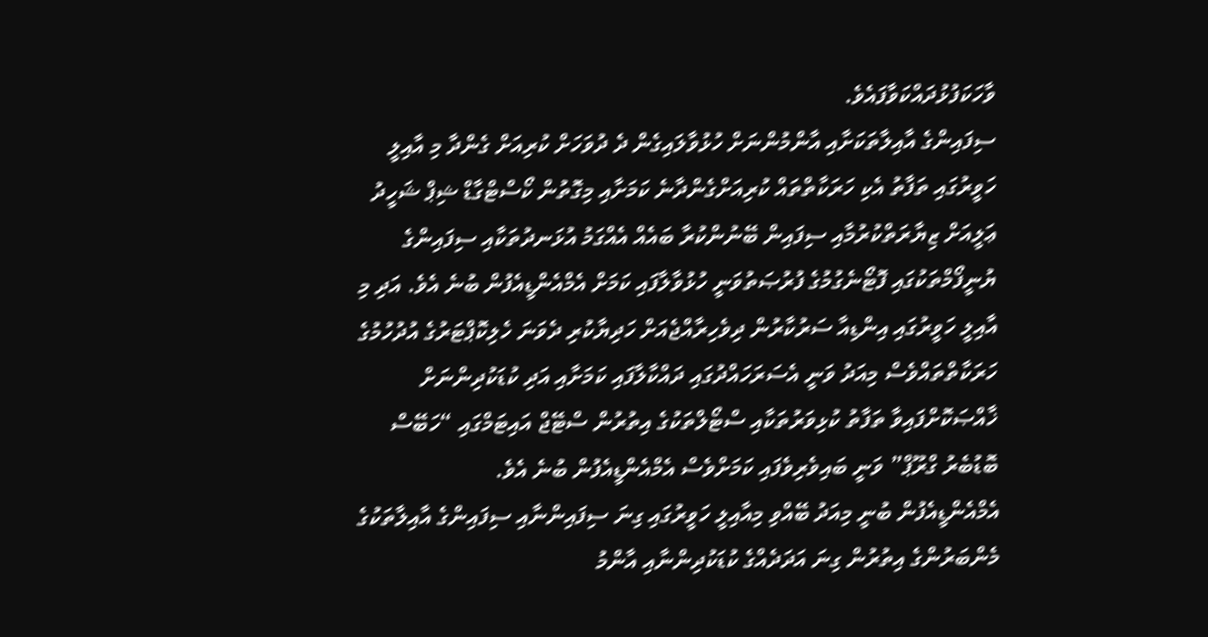ވާހަކަފުޅުދައްކަވާފައެވެ.
ސިފައިންގެ އާއިލާތަކަށާއި އާންމުންނަށް ހުޅުވާލައިގެން ދެ ދުވަހަށް ކުރިއަށް ގެންދާ މި އާއިލީ ހަވީރުގައި ތަފާތު އެކި ހަރަކާތްތައް ކުރިއަށްގެންދާނެ ކަމަށާއި މިގޮތުން ކޯސްޓްގާޑް ޝިޕް ޝަހީދު ޢަލީއަށް ޒިޔާރަތްކުރުމާއި ސިފައިން ބޭނުންކުރާ ބައެއް އެއްގަމު އުޅަނދުތަކާއި ސިފައިންގެ ޔުނީފޯމްތަކުގައި ފޮޓޯނެގުމުގެ ފުރުޞަތުވަނީ ހުޅުވާލާފައި ކަމަށް އެމްއެންޑީއެފުން ބުނެ އެވެ. އަދި މި އާއިލީ ހަވީރުގައި އިންޑިއާ ސަރުކާރުން ދިވެހިރާއްޖެއަށް ހަދިޔާކުރި ދެވަނަ ހެލިކޮޕްޓަރުގެ އުދުހުމުގެ ހަރަކާތްތައްވެސް މިއަދު ވަނީ އެސަރަހައްދުގައި ދައްކާލާފައި ކަމަށާއި އަދި ކުޑަކުދިންނަށް ޚާއްޞަކޮށްފައިވާ ތަފާތު ކުޅިވަރުތަކާއި ސްޓޯލްތަކުގެ އިތުރުން ސްޓޭޖް އައިޓަމްގައި “ހަބޭސް ބޮޑުބެރު ގްރޫޕް” ވަނީ ބައިވެރިވެފައި ކަމަށްވެސް އެމްއެންޑީއެފުން ބުނެ އެވެ.
އެމްއެންޑީއެފުން ބުނީ މިއަދު ބޭއްވި މިއާއިލީ ހަވީރުގައި ގިނަ ސިފައިންނާއި ސިފައިންގެ އާއިލާތަކުގެ މެންބަރުންގެ އިތުރުން ގިނަ އަދަދެއްގެ ކުޑަކުދިންނާއި އާންމު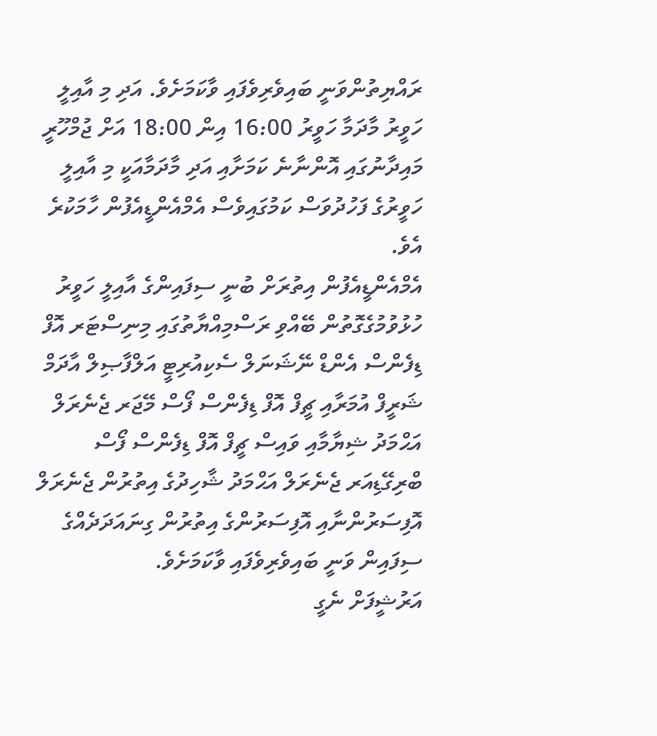ރައްޔިތުންވަނީ ބައިވެރިވެފައި ވާކަމަށެވެ. އަދި މި އާއިލީ ހަވީރު މާދަމާ ހަވީރު 16:00 އިން 18:00 އަށް ޖުމްހޫރީ މައިދާނުގައި އޮންނާނެ ކަމަށާއި އަދި މާދަމާއަކީ މި އާއިލީ ހަވީރުގެ ފަހުދުވަސް ކަމުގައިވެސް އެމްއެންޑީއެފުން ހާމަކުރެ އެވެ.
އެމްއެންޑީއެފުން އިތުރަށް ބުނީ ސިފައިންގެ އާއިލީ ހަވީރު  ހުޅުވުމުގެގޮތުން ބޭއްވި ރަސްމިއްޔާތުގައި މިނިސްޓަރ އޮފް ޑިފެންސް އެންޑް ނޭޝަނަލް ސެކިއުރިޓީ އަލްފާޞިލް އާދަމް ޝަރީފް އުމަރާއި ޗީފް އޮފް ޑިފެންސް ފޯސް މޭޖަރ ޖެނެރަލް އަޙްމަދު ޝިޔާމާއި ވައިސް ޗީފް އޮފް ޑިފެންސް ފޯސް ބްރިގޭޑިއަރ ޖެނެރަލް އަޙްމަދު ޝާހިދުގެ އިތުރުން ޖެނެރަލް އޮފިސަރުންނާއި އޮފިސަރުންގެ އިތުރުން ގިނައަދަދެއްގެ ސިފައިން ވަނީ ބައިވެރިވެފައި ވާކަމަށެވެ.
އަރުޝީފަށް ނެގީ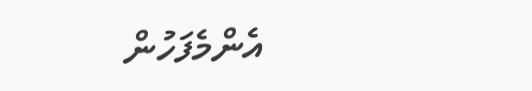އެންމެފަހުން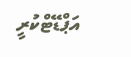އަޕްޑޭޓްކުރީ